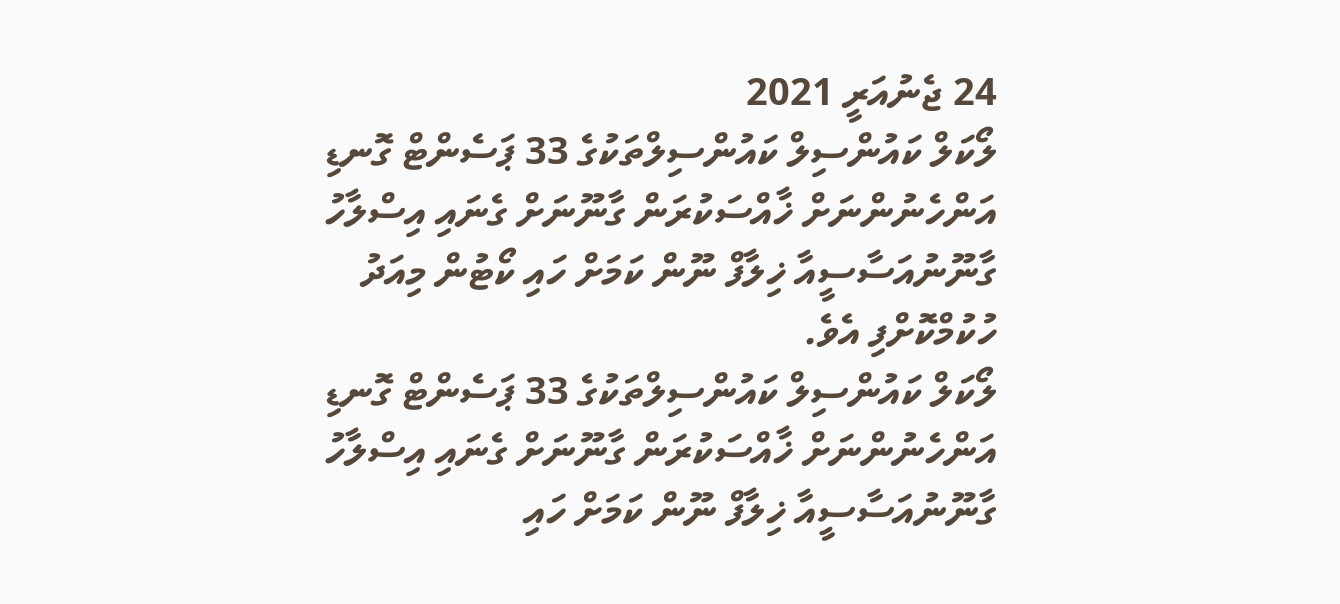24 ޖެނުއަރީ 2021
ލޯކަލް ކައުންސިލް ކައުންސިލްތަކުގެ 33 ޕަސެންޓް ގޮނޑި އަންހެނުންނަށް ޚާއްސަކުރަން ގާނޫނަށް ގެނައި އިސްލާހު ގާނޫނުއަސާސީއާ ޚިލާފް ނޫން ކަމަށް ހައި ކޯޓުން މިއަދު ހުކުމްކޮށްފި އެވެ.
ލޯކަލް ކައުންސިލް ކައުންސިލްތަކުގެ 33 ޕަސެންޓް ގޮނޑި އަންހެނުންނަށް ޚާއްސަކުރަން ގާނޫނަށް ގެނައި އިސްލާހު ގާނޫނުއަސާސީއާ ޚިލާފް ނޫން ކަމަށް ހައި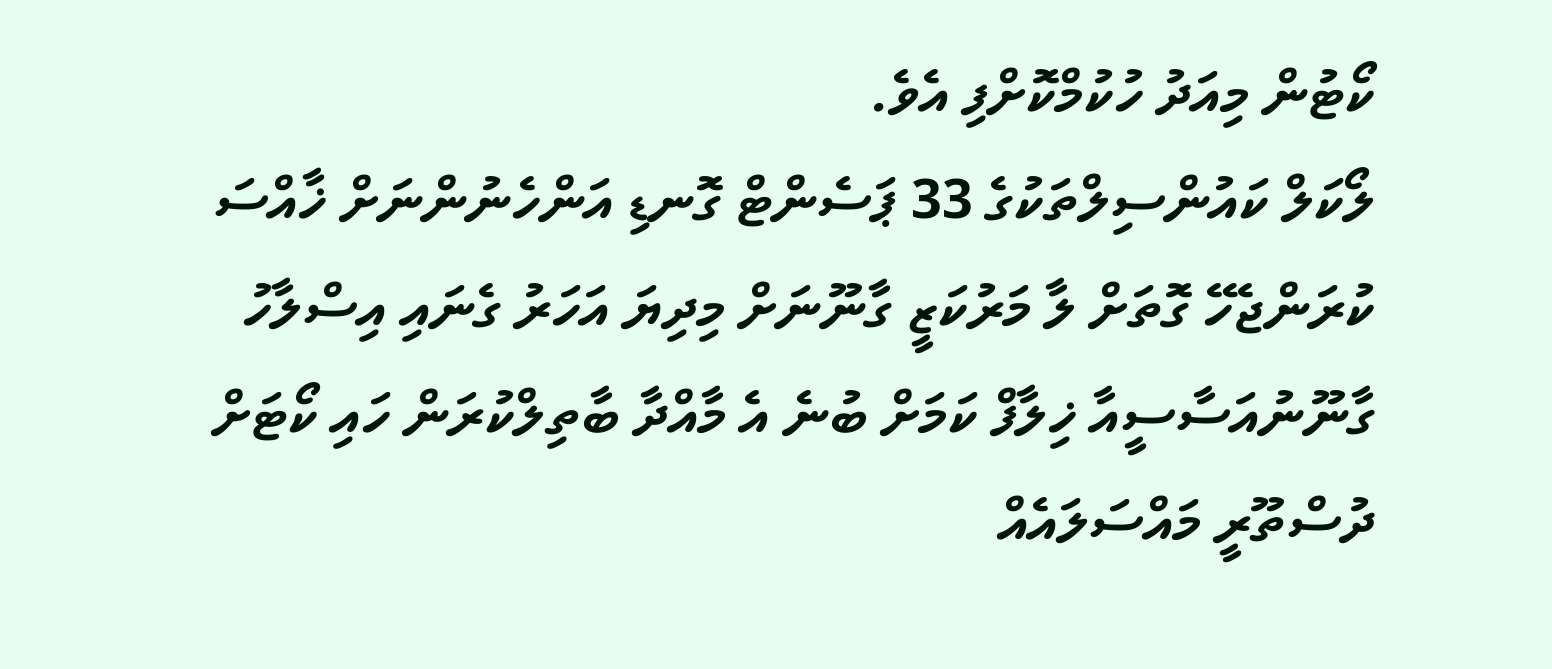ކޯޓުން މިއަދު ހުކުމްކޮށްފި އެވެ.
ލޯކަލް ކައުންސިލްތަކުގެ 33 ޕަސެންޓް ގޮނޑި އަންހެނުންނަށް ޚާއްސަ ކުރަންޖެހޭ ގޮތަށް ލާ މަރުކަޒީ ގާނޫނަށް މިދިޔަ އަހަރު ގެނައި އިސްލާހު ގާނޫނުއަސާސީއާ ޚިލާފް ކަމަށް ބުނެ އެ މާއްދާ ބާތިލްކުރަން ހައި ކޯޓަށް ދުސްތޫރީ މައްސަލައެއް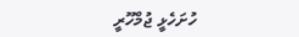ހުށަހެޅީ ޖުމްހޫރީ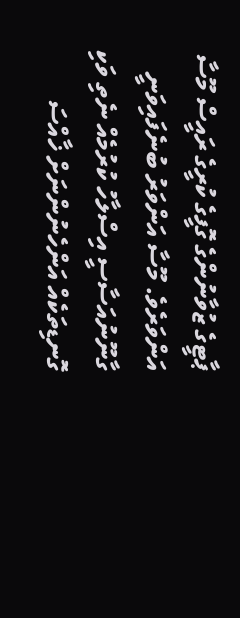ޕާޓީގެ ޒުވާނުންގެ ގޮފީގެ ކުރީގެ ރައީސް މޫސާ އަންވަރެވެ. މޫސާ އަންވަރު ބުނެފައިވަނީ ގާނޫނުއަސާސީ އިސްލާހު ކުރުމެއް ނެތި ވަކި ގޮނޑިތަކެއް އަންހެނުންނަށް ޚާއްސަ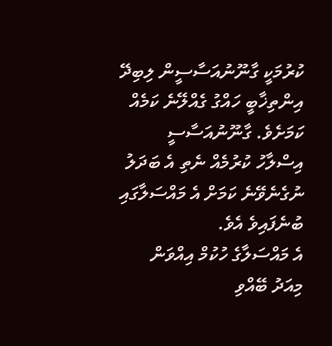ކުރުމަކީ ގާނޫނުއަސާސީން ލިބިދޭ އިންތިޚާބީ ހައްގު ގެއްލޭނެ ކަމެއް ކަމަށެވެ. ގާނޫނުއަސާސީ އިސްލާހު ކުރުމެއް ނެތި އެ ބަދަލު ނުގެނެވޭނެ ކަމަށް އެ މައްސަލާގައި ބުނެފައިވެ އެވެ.
އެ މައްސަލާގެ ހުކުމް އިއްވަން މިއަދު ބޭއްވި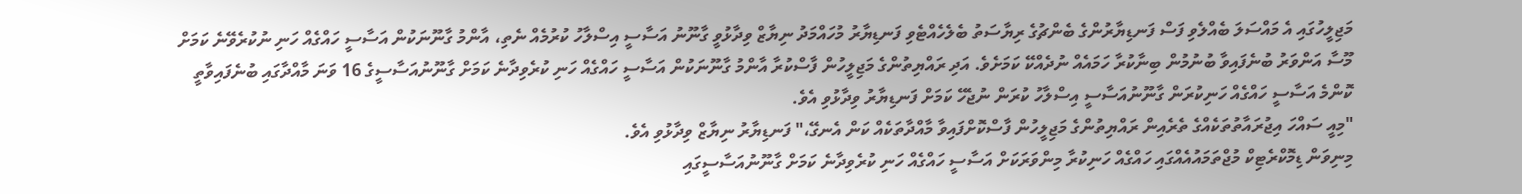މަޖިލީހުގައި އެ މައްސަލަ ބެއްލެވި ފަސް ފަނޑިޔާރުންގެ ބެންޗުގެ ރިޔާސަތު ބެލެހެއްޓެވި ފަނޑިޔާރު މުހައްމަދު ނިޔާޒް ވިދާޅުވީ ގާނޫނު އަސާސީ އިސްލާހު ކުރުމެއް ނެތި، އާންމު ގާނޫނަކުން އަސާސީ ހައްގެއް ހަނި ނުކުރެވޭނެ ކަމަށް މޫސާ އަންވަރު ބުނެފައިވާ ބުނުމުން ބިނާކުރާ ހަމައެއް ނުދެއްކޭ ކަމަށެވެ. އަދި ރައްޔިތުންގެ މަޖިލީހުން ފާސްކުރާ އާންމު ގާނޫނަކުން އަސާސީ ހައްގެއް ހަނި ކުރެވިދާނެ ކަމަށް ގާނޫނުއަސާސީގެ 16 ވަނަ މާއްދާގައި ބުނެފައިވާތީ ކޮންމެ އަސާސީ ހައްގެއް ހަނިކުރަން ގާނޫނުއަސާސީ އިސްލާހު ކުރަން ނުޖެހޭ ކަމަށް ފަނޑިޔާރު ވިދާޅުވި އެވެ.
"މިއީ ސައްހަ އިޖުރައާތުތަކެއްގެ ތެރެއިން ރައްޔިތުންގެ މަޖިލީހުން ފާސްކޮށްފައިވާ މާއްދާތަކެއް ކަން އެނގޭ،" ފަނޑިޔާރު ނިޔާޒް ވިދާޅުވި އެވެ.
މިނިވަން ޑިމޮކްރެޓިކް މުޖްތަމައުއެއްގައި ހައްގެއް ހަނިކުރާ މިންވަރަކަށް އަސާސީ ހައްގެއް ހަނި ކުރެވިދާނެ ކަމަށް ގާނޫނުއަސާސީގައި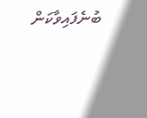ބުނެފައިވާކަން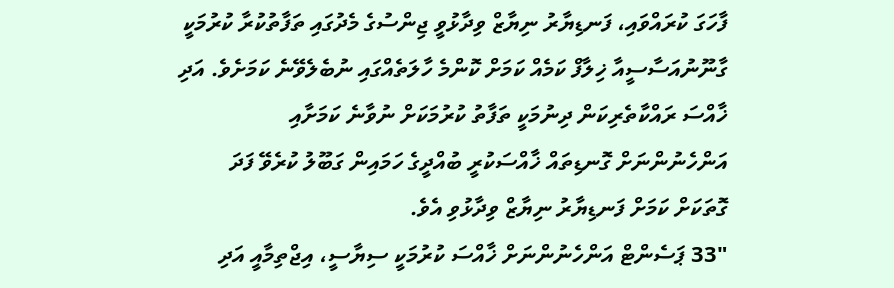ފާހަގަ ކުރައްވައި، ފަނޑިޔާރު ނިޔާޒް ވިދާޅުވީ ޖިންސުގެ މެދުގައި ތަފާތުކުރާ ކުރުމަކީ ގާނޫނުއަސާސީއާ ޚިލާފް ކަމެއް ކަމަށް ކޮންމެ ހާލަތެއްގައި ނުބެލެވޭނެ ކަމަށެވެ. އަދި ޚާއްސަ ރައްކާތެރިކަން ދިނުމަކީ ތަފާތު ކުރުމަކަށް ނުވާނެ ކަމަށާއި އަންހެނުންނަށް ގޮނޑިތައް ޚާއްސަކުރީ ބުއްދީގެ ހަމައިން ގަބޫލު ކުރެވޭ ފަދަ ގޮތަކަށް ކަމަށް ފަނޑިޔާރު ނިޔާޒް ވިދާޅުވި އެވެ.
"33 ޕަސެންޓް އަންހެނުންނަށް ޚާއްސަ ކުރުމަކީ ސިޔާސީ، އިޖްތިމާއީ އަދި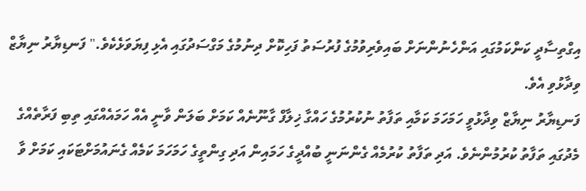އިގްތިސާދީ ކަންކަމުގައި އަންހެނުންނަށް ބައިވެރިވުމުގެ ފުރުސަތު ފަހިކޮށް ދިނުމުގެ މަގްސަދުގައި އެޅި ފިޔަވަޅެކެވެ." ފަނޑިޔާރު ނިޔާޒް ވިދާޅުވި އެވެ.
ފަނޑިޔާރު ނިޔާޒް ވިދާޅުވީ ހަމަހަމަ ކަމާއި ތަފާތު ނުކުރުމުގެ ހައްގާ ޚިލާފް ގާނޫނެއް ކަމަށް ބަލަން ވާނީ އެއް ހަމައެއްގައި ތިބި ފަރާތެއްގެ މެދުގައި ތަފާތު ކުރުމުންނެވެ. އަދި ތަފާތު ކުރުމެއް ގެންނަނީ ބުއްދީގެ ހަމައިން އަދި ގިންތީގެ ހަމަހަމަ ކަމެއް ގެނައުމަށްޓަކައި ކަމަށް ވާ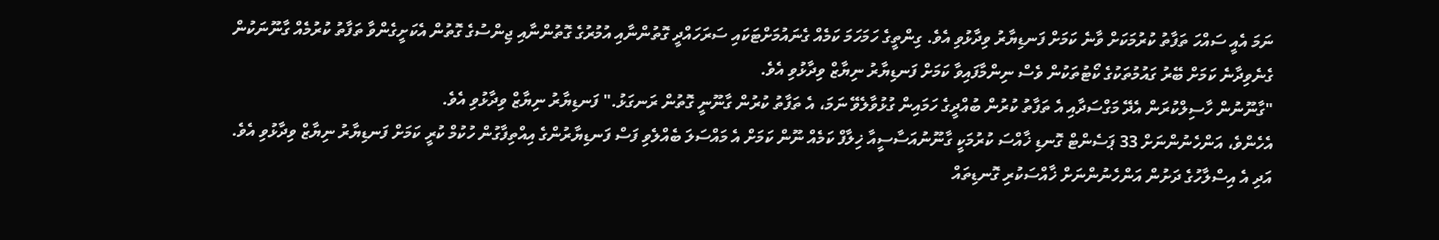ނަމަ އެއީ ސައްހަ ތަފާތު ކުރުމަކަށް ވާނެ ކަމަށް ފަނޑިޔާރު ވިދާޅުވި އެވެ. ގިންތީގެ ހަމަހަމަ ކަމެއް ގެނައުމަށްޓަކައި ސަރަހައްދީ ގޮތުންނާއި އުމުރުގެ ގޮތުންނާއި ޖިންސުގެ ގޮތުން އެކަށީގެންވާ ތަފާތު ކުރުމެއް ގާނޫނަކުން ގެނެވިދާނެ ކަމަށް ބޭރު ގައުމުތަކުގެ ކޯޓުތަކުން ވެސް ނިންމާފައިވާ ކަމަށް ފަނޑިޔާރު ނިޔާޒް ވިދާޅުވި އެވެ.
"ގާނޫނުން ހާސިލްކުރަން އެދޭ މަގްސަދާއި އެ ތަފާތު ކުރުން ބުއްދީގެ ހަމައިން ގުޅުވާލެވޭ ނަމަ، އެ ތަފާތު ކުރުން ގާނޫނީ ގޮތުން ރަނގަޅު." ފަނޑިޔާރު ނިޔާޒް ވިދާޅުވި އެވެ.
އެހެންވެ، އަންހެނުންނަށް 33 ޕަސެންޓް ގޮނޑި ޚާއްސަ ކުރުމަކީ ގާނޫނުއަސާސީއާ ޚިލާފް ކަމެއް ނޫން ކަމަށް އެ މައްސަލަ ބެއްލެވި ފަސް ފަނޑިޔާރުންގެ އިއްތިފާގުން ހުކުމް ކުރީ ކަމަށް ފަނޑިޔާރު ނިޔާޒް ވިދާޅުވި އެވެ. އަދި އެ އިސްލާހުގެ ދަށުން އަންހެނުންނަށް ޚާއްސަކުރި ގޮނޑިތައް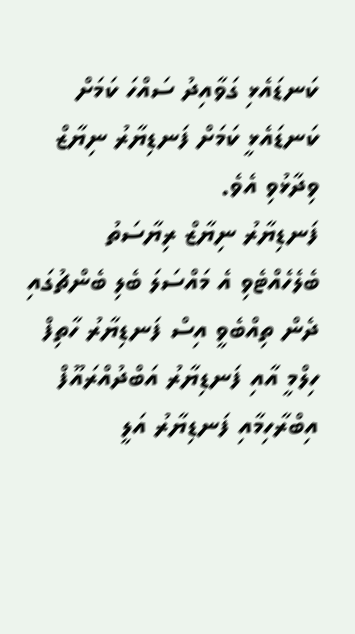ކަނޑައެޅި ގަވާއިދު ސައްހަ ކަމަށް ކަނޑައެޅީ ކަމަށް ފަނޑިޔާރު ނިޔާޒް ވިދާޅުވި އެވެ.
ފަނޑިޔާރު ނިޔާޒް ރިޔާސަތު ބެލެހެއްޓެވި އެ މައްސަލަ ބެލި ބެންޗުގައި ދެން ތިއްބެވީ އިސް ފަނޑިޔާރު ހާތިފް ހިލްމީ އާއި ފަނޑިޔާރު އަބްދުއްރައޫފް އިބްރާހިމާއި ފަނޑިޔާރު އަލީ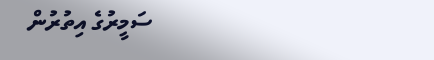ސަމީރުގެ އިތުރުން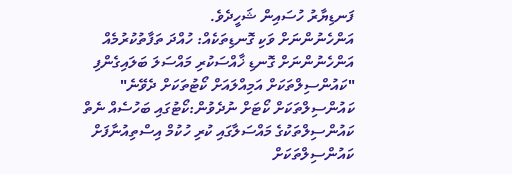ފަނޑިޔާރު ހުސައިން ޝަހީދެވެ.
އަންހެނުންނަށް ވަކި ގޮނޑިތަކެއް: ހުއްދަ ތަފާތުކުރުމެއް
އަންހެނުންނަށް ގޮނޑި ޚާއްސަކުރި މައްސަލަ ބަލައިގެންފި
"ކައުންސިލްތަކަށް އަމިއްލައަށް ކޯޓުތަކަށް ދެވޭނެ"
ކައުންސިލްތަކަށް ކޯޓަށް ނުދެވުން:ކޯޓުގައި ބަހުސެއް ނެތް
ކައުންސިލްތަކުގެ މައްސަލާގައި ކުރި ހުކުމް އިސްތިއުނާފަށް
ކައުންސިލްތަކަށް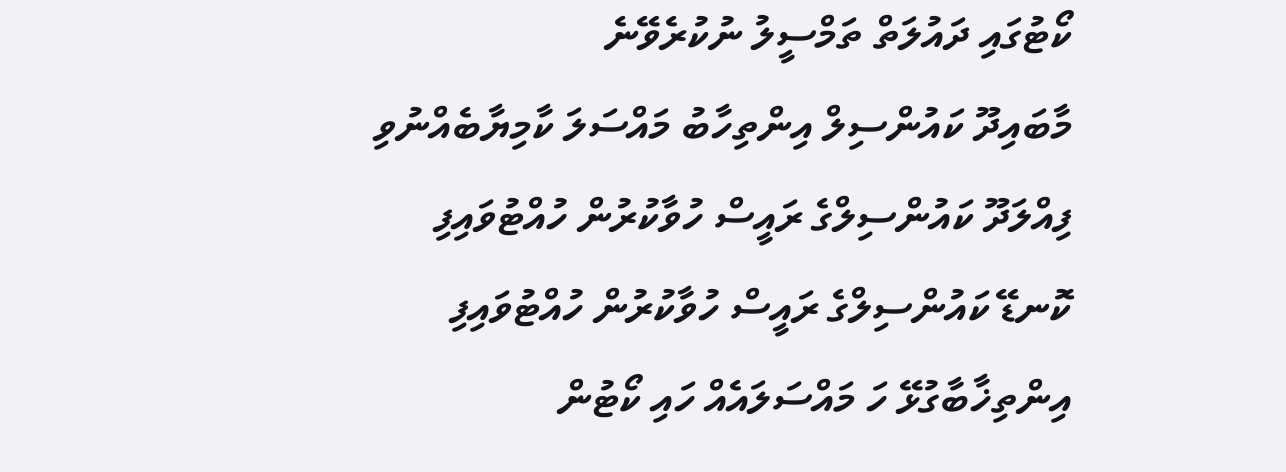ކޯޓުގައި ދައުލަތް ތަމްސީލު ނުކުރެވޭނެ
މާބައިދޫ ކައުންސިލް އިންތިހާބު މައްސަލަ ކާމިޔާބެއްނުވި
ފިއްލަދޫ ކައުންސިލްގެ ރައީސް ހުވާކުރުން ހުއްޓުވައިފި
ކޮނޑޭ ކައުންސިލްގެ ރައީސް ހުވާކުރުން ހުއްޓުވައިފި
އިންތިޚާބާގުޅޭ ހަ މައްސަލައެއް ހައި ކޯޓުން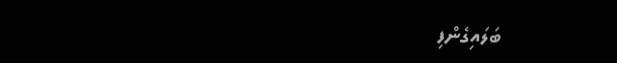ބަލައިގެންފި